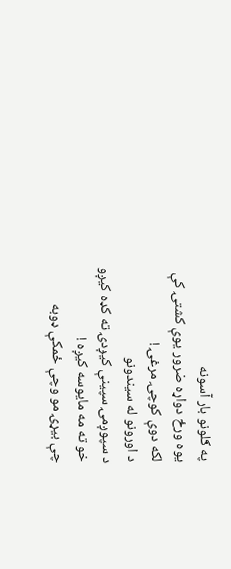په ګلونو بار آسونه
یوه ورځ دواړه ضرور یوې کشتۍ کې
لکه دوې کوچۍ مرغۍ !
د اورونو له سیندونو
د سپوږمۍ سپینې کیږدۍ ته کډه کیږو
خو ته مه مایوسه کیږه !
چې بیړۍ مو وچې ځمکې ډوبه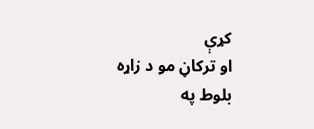کړې
او ترکاڼ مو د زاړه بلوط په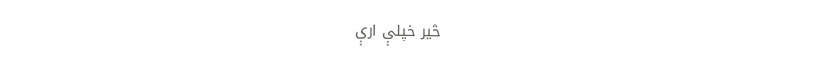څير خپلې ارې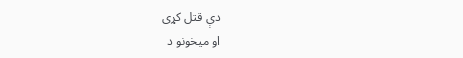دې قتل کړی
او میخونو د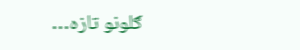ګلونو تازه…